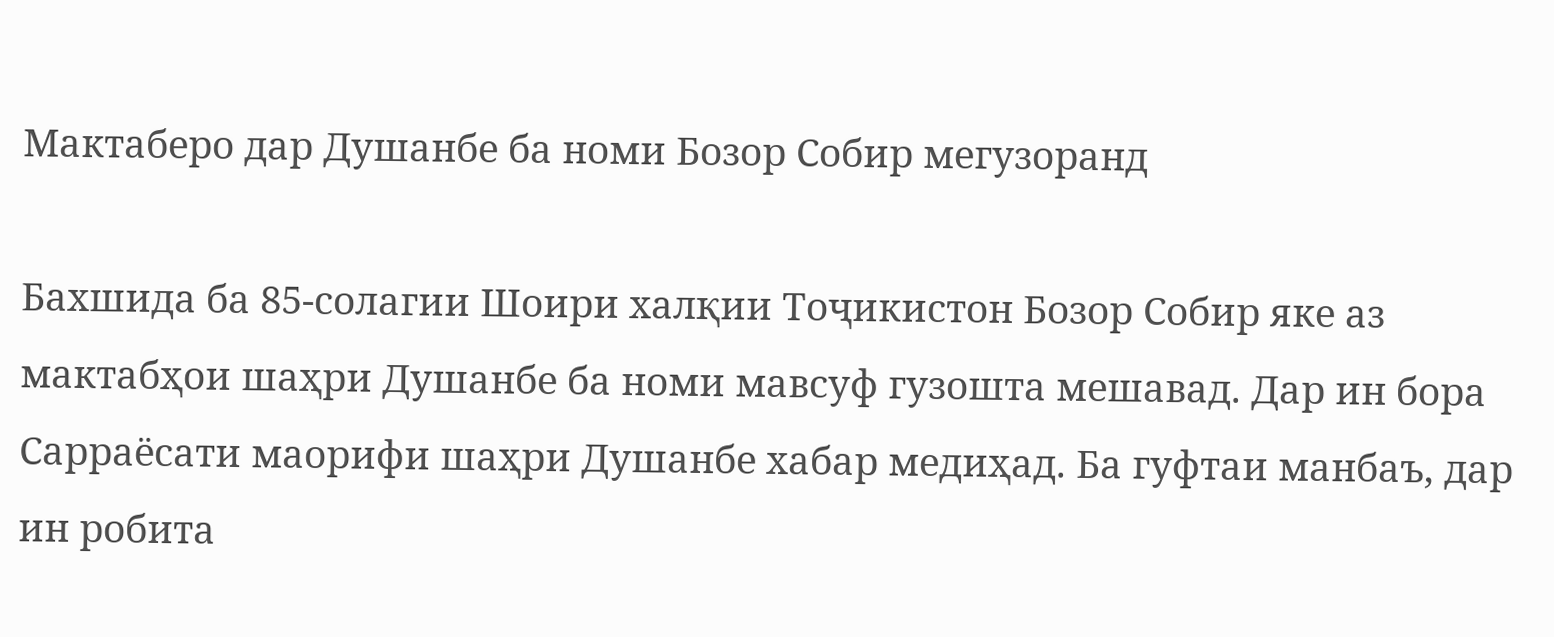Мактаберо дар Душанбе ба номи Бозор Собир мегузоранд

Бахшида ба 85-солагии Шоири халқии Тоҷикистон Бозор Собир яке аз мактабҳои шаҳри Душанбе ба номи мавсуф гузошта мешавад. Дар ин бора Сарраёсати маорифи шаҳри Душанбе хабар медиҳад. Ба гуфтаи манбаъ, дар ин робита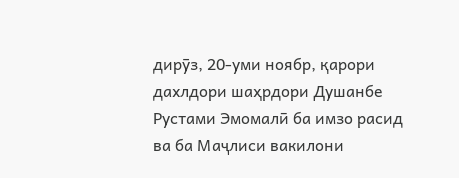дирӯз, 20-уми ноябр, қарори дахлдори шаҳрдори Душанбе Рустами Эмомалӣ ба имзо расид ва ба Маҷлиси вакилони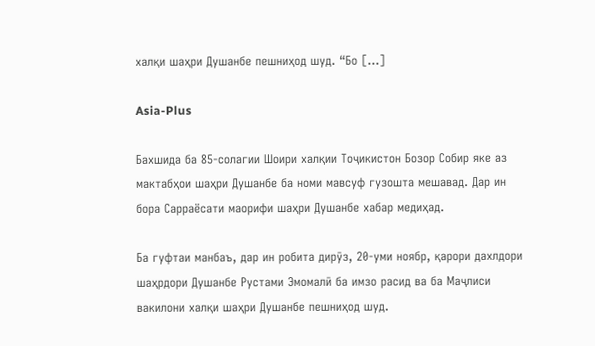халқи шаҳри Душанбе пешниҳод шуд. “Бо […]

Asia-Plus

Бахшида ба 85-солагии Шоири халқии Тоҷикистон Бозор Собир яке аз мактабҳои шаҳри Душанбе ба номи мавсуф гузошта мешавад. Дар ин бора Сарраёсати маорифи шаҳри Душанбе хабар медиҳад.

Ба гуфтаи манбаъ, дар ин робита дирӯз, 20-уми ноябр, қарори дахлдори шаҳрдори Душанбе Рустами Эмомалӣ ба имзо расид ва ба Маҷлиси вакилони халқи шаҳри Душанбе пешниҳод шуд.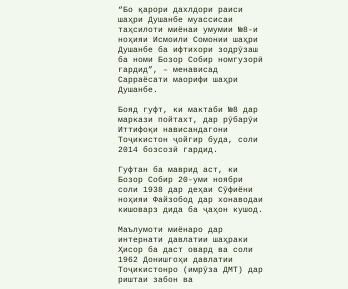“Бо қарори дахлдори раиси шаҳри Душанбе муассисаи таҳсилоти миёнаи умумии №8-и ноҳияи Исмоили Сомонии шаҳри Душанбе ба ифтихори зодрӯзаш ба номи Бозор Собир номгузорӣ гардид”, – менависад Сарраёсати маорифи шаҳри Душанбе.

Бояд гуфт, ки мактаби №8 дар маркази пойтахт, дар рӯбарӯи Иттифоқи нависандагони Тоҷикистон ҷойгир буда, соли 2014 бозсозӣ гардид.

Гуфтан ба маврид аст, ки Бозор Собир 20-уми ноябри соли 1938 дар деҳаи Сӯфиёни ноҳияи Файзобод дар хонаводаи кишоварз дида ба ҷаҳон кушод.

Маълумоти миёнаро дар интернати давлатии шаҳраки Ҳисор ба даст овард ва соли 1962 Донишгоҳи давлатии Тоҷикистонро (имрӯза ДМТ) дар риштаи забон ва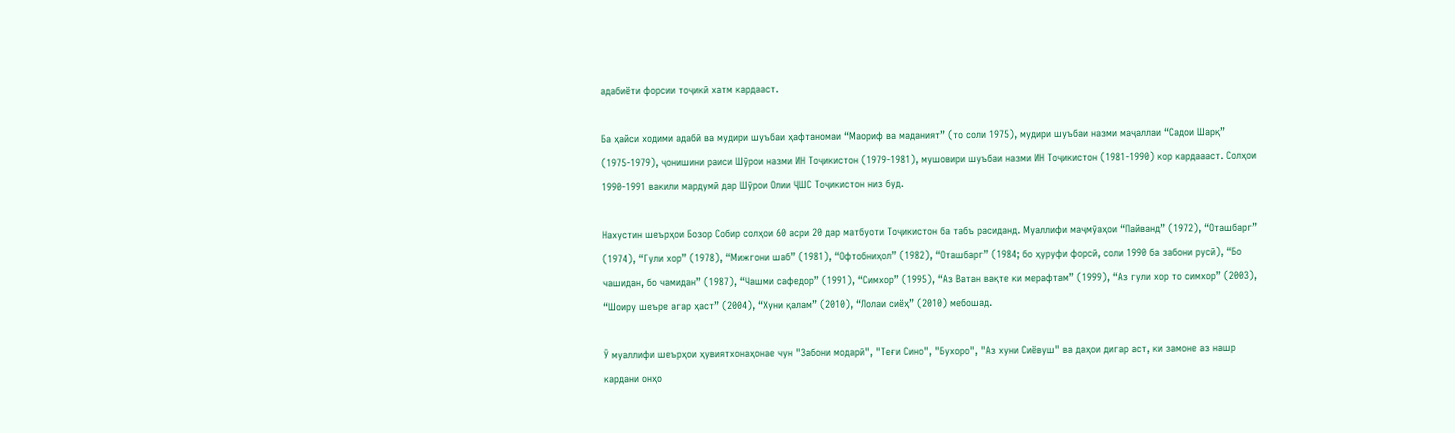адабиёти форсии тоҷикӣ хатм кардааст.

Ба ҳайси ходими адабӣ ва мудири шуъбаи ҳафтаномаи “Маориф ва маданият” (то соли 1975), мудири шуъбаи назми маҷаллаи “Садои Шарқ” (1975-1979), ҷонишини раиси Шӯрои назми ИН Тоҷикистон (1979-1981), мушовири шуъбаи назми ИН Тоҷикистон (1981-1990) кор кардаааст. Солҳои 1990-1991 вакили мардумӣ дар Шӯрои Олии ҶШС Тоҷикистон низ буд.

Нахустин шеърҳои Бозор Собир солҳои 60 асри 20 дар матбуоти Тоҷикистон ба табъ расиданд. Муаллифи маҷмӯаҳои “Пайванд” (1972), “Оташбарг” (1974), “Гули хор” (1978), “Мижгони шаб” (1981), “Офтобниҳол” (1982), “Оташбарг” (1984; бо ҳуруфи форсӣ, соли 1990 ба забони русӣ), “Бо чашидан, бо чамидан” (1987), “Чашми сафедор” (1991), “Симхор” (1995), “Аз Ватан вақте ки мерафтам” (1999), “Аз гули хор то симхор” (2003), “Шоиру шеъре агар ҳаст” (2004), “Хуни қалам” (2010), “Лолаи сиёҳ” (2010) мебошад.

Ӯ муаллифи шеърҳои ҳувиятхонаҳонае чун "Забони модарӣ", "Теғи Сино", "Бухоро", "Аз хуни Сиёвуш" ва даҳои дигар аст, ки замоне аз нашр кардани онҳо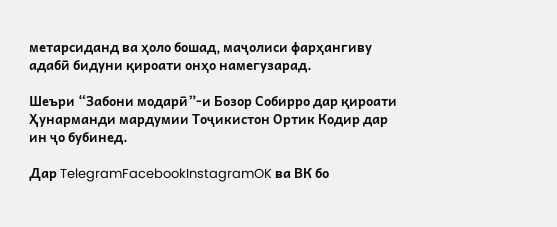метарсиданд ва ҳоло бошад, маҷолиси фарҳангиву адабӣ бидуни қироати онҳо намегузарад.

Шеъри “Забони модарӣ”-и Бозор Собирро дар қироати Ҳунарманди мардумии Тоҷикистон Ортик Кодир дар ин ҷо бубинед.

Дар TelegramFacebookInstagramOK ва ВК бо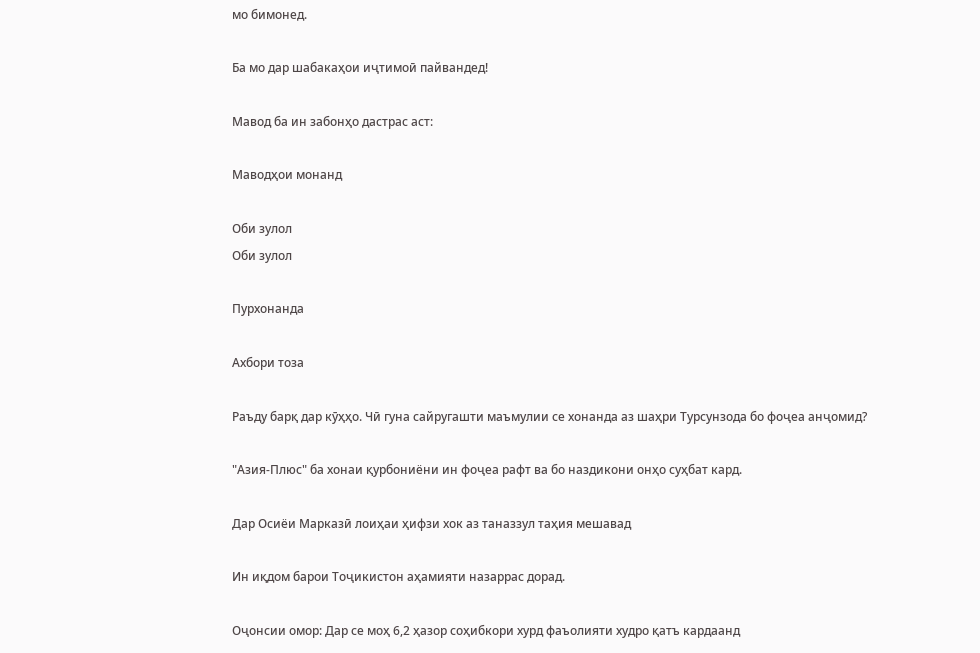мо бимонед.

Ба мо дар шабакаҳои иҷтимоӣ пайвандед!

Мавод ба ин забонҳо дастрас аст:

Маводҳои монанд

Оби зулол
Оби зулол

Пурхонанда

Ахбори тоза

Раъду барқ дар кӯҳҳо. Чӣ гуна сайругашти маъмулии се хонанда аз шаҳри Турсунзода бо фоҷеа анҷомид?

"Азия-Плюс" ба хонаи қурбониёни ин фоҷеа рафт ва бо наздикони онҳо суҳбат кард.

Дар Осиёи Марказӣ лоиҳаи ҳифзи хок аз таназзул таҳия мешавад

Ин иқдом барои Тоҷикистон аҳамияти назаррас дорад.

Оҷонсии омор: Дар се моҳ 6,2 ҳазор соҳибкори хурд фаъолияти худро қатъ кардаанд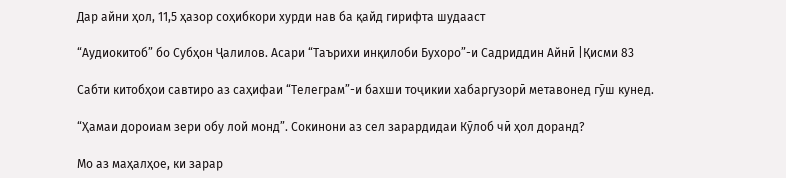Дар айни ҳол, 11,5 ҳазор соҳибкори хурди нав ба қайд гирифта шудааст

“Аудиокитоб” бо Субҳон Ҷалилов. Асари “Таърихи инқилоби Бухоро”-и Садриддин Айнӣ |Қисми 83

Cабти китобҳои савтиро аз саҳифаи “Телеграм”-и бахши тоҷикии хабаргузорӣ метавонед гӯш кунед.

“Ҳамаи дороиам зери обу лой монд”. Сокинони аз сел зарардидаи Кӯлоб чӣ ҳол доранд?

Мо аз маҳалҳое, ки зарар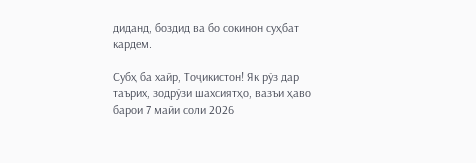диданд, боздид ва бо сокинон суҳбат кардем.

Субҳ ба хайр, Тоҷикистон! Як рӯз дар таърих, зодрӯзи шахсиятҳо, вазъи ҳаво барои 7 майи соли 2026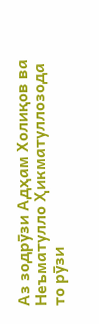Аз зодрӯзи Адҳам Холиқов ва Неъматулло Ҳикматуллозода то рӯзи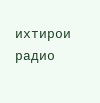ихтирои радио